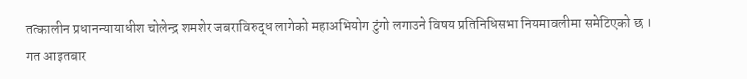तत्कालीन प्रधानन्यायाधीश चोलेन्द्र शमशेर जबराविरुद्ध लागेको महाअभियोग टुंगो लगाउने विषय प्रतिनिधिसभा नियमावलीमा समेटिएको छ ।
गत आइतबार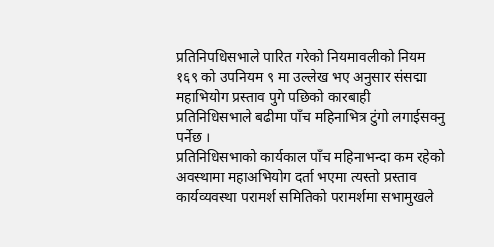प्रतिनिपधिसभाले पारित गरेको नियमावलीको नियम १६९ को उपनियम ९ मा उल्लेख भए अनुसार संसद्मा महाभियोग प्रस्ताव पुगे पछिको कारबाही प्रतिनिधिसभाले बढीमा पाँच महिनाभित्र टुंगो लगाईसक्नु पर्नेछ ।
प्रतिनिधिसभाको कार्यकाल पाँच महिनाभन्दा कम रहेको अवस्थामा महाअभियोग दर्ता भएमा त्यस्तो प्रस्ताव कार्यव्यवस्था परामर्श समितिको परामर्शमा सभामुखले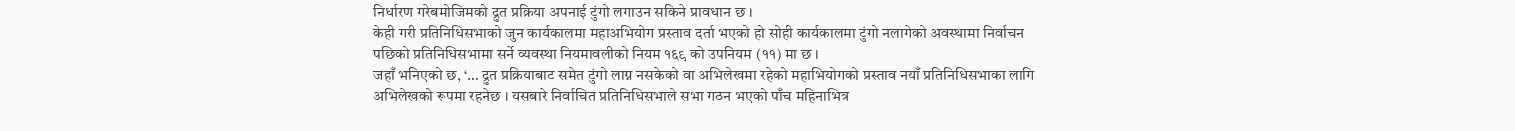निर्धारण गरेबमोजिमको द्रुत प्रक्रिया अपनाई टुंगो लगाउन सकिने प्रावधान छ ।
केही गरी प्रतिनिधिसभाको जुन कार्यकालमा महाअभियोग प्रस्ताव दर्ता भएको हो सोही कार्यकालमा टुंगो नलागेको अवस्थामा निर्वाचन पछिको प्रतिनिधिसभामा सर्ने व्यवस्था नियमावलीको नियम १६९ को उपनियम (११) मा छ ।
जहाँ भनिएको छ, ‘… द्रुत प्रक्रियाबाट समेत टुंगो लाग्न नसकेको वा अभिलेखमा रहेको महाभियोगको प्रस्ताव नयाँ प्रतिनिधिसभाका लागि अभिलेखको रूपमा रहनेछ । यसबारे निर्वाचित प्रतिनिधिसभाले सभा गठन भएको पाँच महिनाभित्र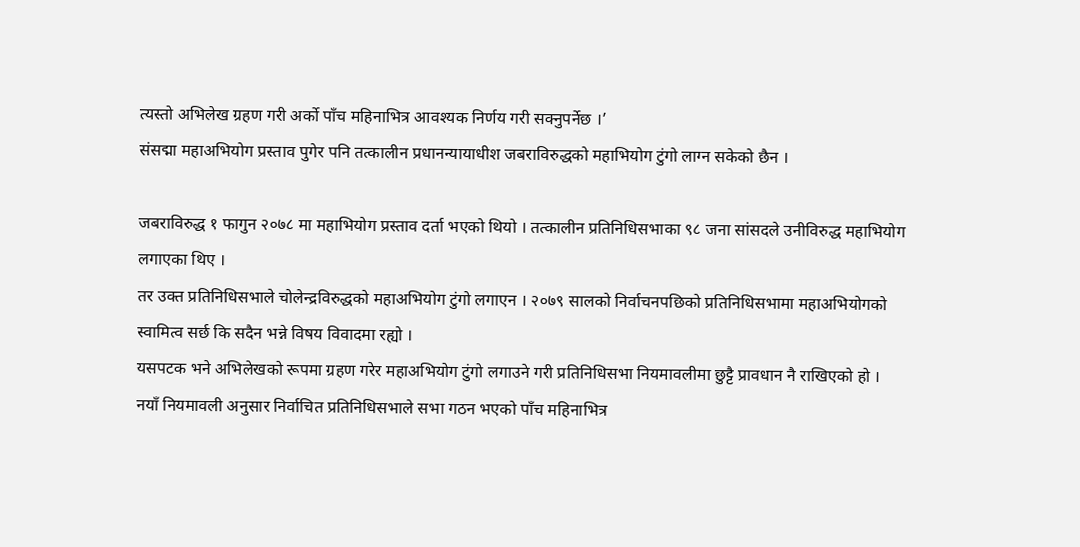त्यस्तो अभिलेख ग्रहण गरी अर्को पाँच महिनाभित्र आवश्यक निर्णय गरी सक्नुपर्नेछ ।’
संसद्मा महाअभियोग प्रस्ताव पुगेर पनि तत्कालीन प्रधानन्यायाधीश जबराविरुद्धको महाभियोग टुंगो लाग्न सकेको छैन ।

जबराविरुद्ध १ फागुन २०७८ मा महाभियोग प्रस्ताव दर्ता भएको थियो । तत्कालीन प्रतिनिधिसभाका ९८ जना सांसदले उनीविरुद्ध महाभियोग लगाएका थिए ।
तर उक्त प्रतिनिधिसभाले चोलेन्द्रविरुद्धको महाअभियोग टुंगो लगाएन । २०७९ सालको निर्वाचनपछिको प्रतिनिधिसभामा महाअभियोगको स्वामित्व सर्छ कि सदैन भन्ने विषय विवादमा रह्यो ।
यसपटक भने अभिलेखको रूपमा ग्रहण गरेर महाअभियोग टुंगो लगाउने गरी प्रतिनिधिसभा नियमावलीमा छुट्टै प्रावधान नै राखिएको हो ।
नयाँ नियमावली अनुसार निर्वाचित प्रतिनिधिसभाले सभा गठन भएको पाँच महिनाभित्र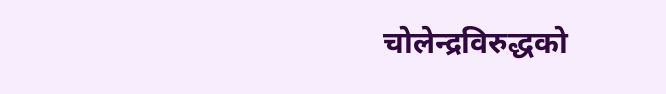चोलेन्द्रविरुद्धको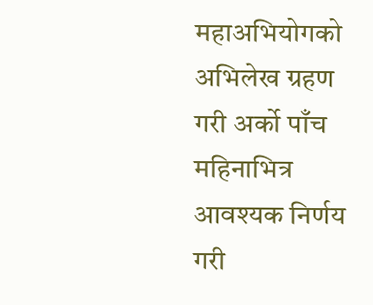महाअभियोगको अभिलेख ग्रहण गरी अर्को पाँच महिनाभित्र आवश्यक निर्णय गरी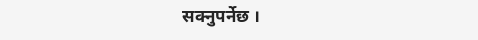सक्नुपर्नेछ ।